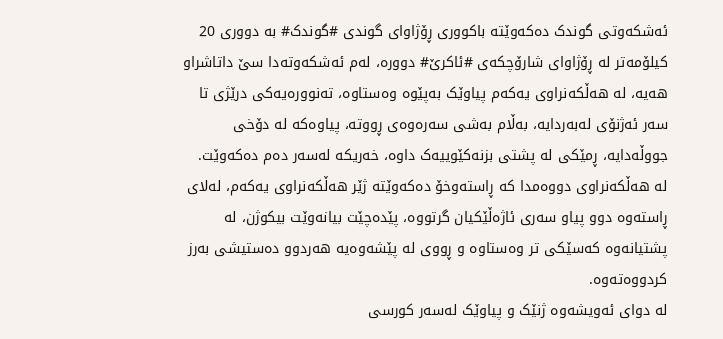ئەشکەوتی گوندک دەکەوێتە باکووری ڕۆژاوای گوندی #گوندک# بە دووری 20 کیلۆمەتر لە ڕۆژاوای شارۆچکەی #ئاکرێ# دوورە، لەم ئەشکەوتەدا سێ داتاشراو هەیە، لە هەڵکەنراوی یەکەم پیاوێک بەپێوە وەستاوە، تەنوورەیەکی درێژی تا سەر ئەژنۆی لەبەردایە، بەڵام بەشی سەرەوەی ڕووتە، پیاوەکە لە دۆخی جووڵەدایە، ڕمێکی لە پشتی بزنەکێوییەک داوە، خەریکە لەسەر دەم دەکەوێت.
لە هەڵکەنراوی دووەمدا کە ڕاستەوخۆ دەکەوێتە ژێر هەڵکەنراوی یەکەم، لەلای ڕاستەوە دوو پیاو سەری ئاژەڵێکیان گرتووە، پێدەچێت بیانەوێت بیکوژن، لە پشتیانەوە کەسێکی تر وەستاوە و ڕووی لە پێشەوەیە هەردوو دەستیشی بەرز کردووەتەوە.
لە دوای ئەویشەوە ژنێک و پیاوێک لەسەر کورسی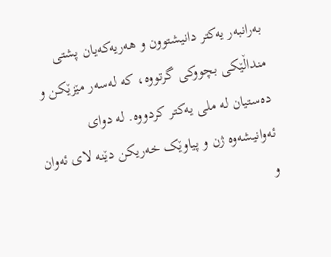بەرانبەر یەکتر دانیشتوون و هەریەکەیان پشتی منداڵێکی بچووکی گرتووە، کە لەسەر مێزێکن و دەستیان لە ملی یەکتر کردووە. لە دوای ئەوانیشەوە ژن و پیاوێک خەریکن دێنە لای ئەوان و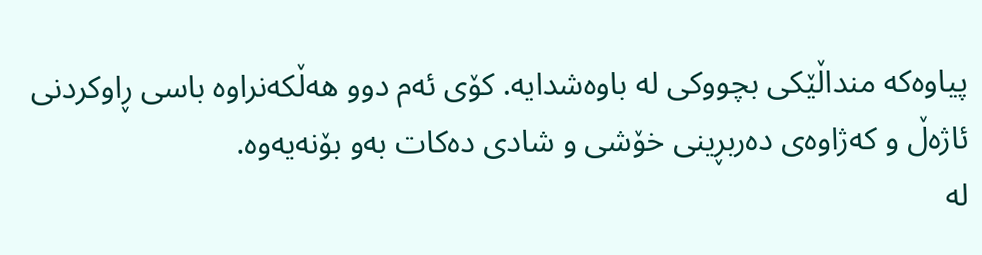پیاوەکە منداڵێکی بچووکی لە باوەشدایە. کۆی ئەم دوو هەڵکەنراوە باسی ڕاوکردنی ئاژەڵ و کەژاوەی دەربڕینی خۆشی و شادی دەکات بەو بۆنەیەوە.
لە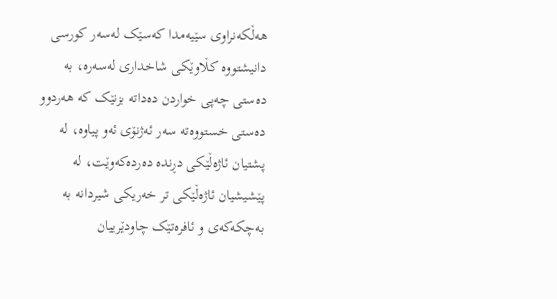هەڵکەنراوی سێیەمدا کەسێک لەسەر کورسی دانیشتووە کڵاوێکی شاخداری لەسەرە، بە دەستی چەپی خواردن دەداتە بزنێک کە هەردوو دەستی خستووەتە سەر ئەژنۆی ئەو پیاوە، لە پشتیان ئاژەڵێکی دڕندە دەردەکەوێت، لە پێشیشیان ئاژەڵێکی تر خەریکی شیردانە بە بەچکەکەی و ئافرەتێک چاودێرییان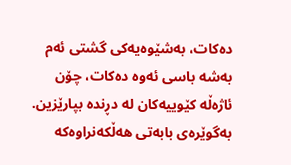دەکات، بەشێوەیەکی گشتی ئەم بەشە باسی ئەوە دەکات، چۆن ئاژەڵە کێوییەکان لە دڕندە بپارێزین. بەگوێرەی بابەتی هەڵکەنراوەکە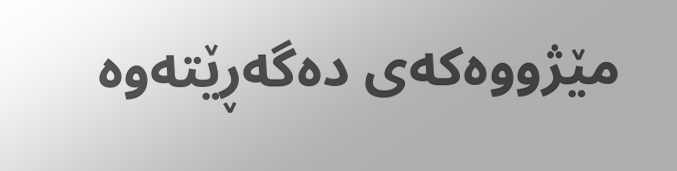مێژووەکەی دەگەڕێتەوە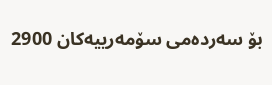بۆ سەردەمی سۆمەرییەکان 2900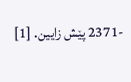-2371 پێش زایین. [1]